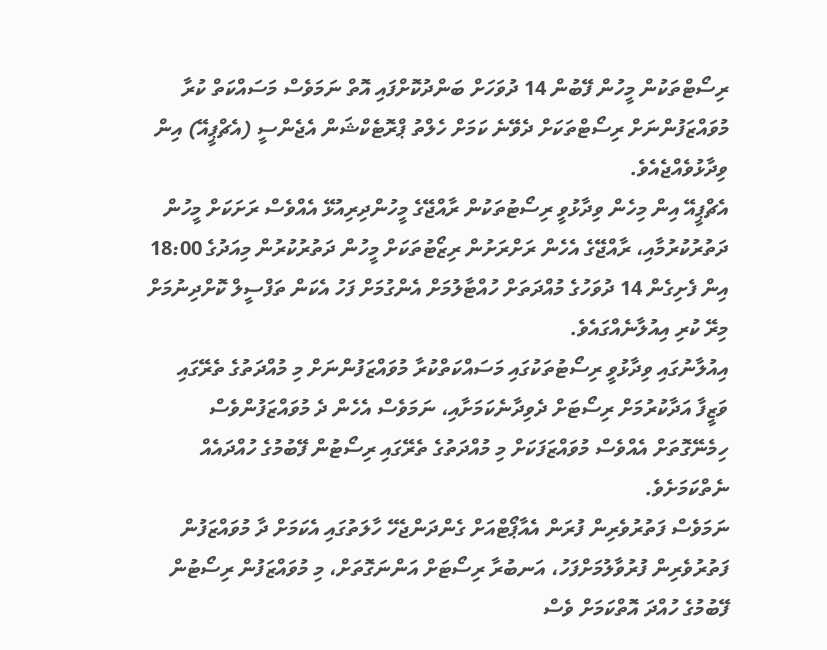ރިސޯޓްތަކުން މީހުން ފޭބުން 14 ދުވަހަށް ބަންދުކޮށްފައި އޮތް ނަމަވެސް މަސައްކަތް ކުރާ މުވައްޒަފުންނަށް ރިސޯޓްތަކަށް ދެވޭނެ ކަމަށް ހެލްތު ޕްރޮޓެކްޝަން އެޖެންސީ (އެޗްޕީއޭ) އިން ވިދާޅުވެއްޖެއެވެ.
އެޗްޕީއޭ އިން މިހެން ވިދާޅުވީ ރިސޯޓުތަކުން ރާއްޖޭގެ މީހުންދިރިއުޅޭ އެއްވެސް ރަށަކަށް މީހުން ދަތުރުކުރުމާއި، ރާއްޖޭގެ އެހެން ރަށްރަށުން ރިޒޯޓުތަކަށް މީހުން ދަތުރުކުރުން މިއަދުގެ 18:00 އިން ފެށިގެން 14 ދުވަހުގެ މުއްދަތަށް ހުއްޓާލުމަށް އެންގުމަށް ފަހު އެކަން ތަފްސީލް ކޮށްދިނުމަށް މިރޭ ކުރި އިއުލާނެއްގައެވެ.
އިއުލާނުގައި ވިދާޅުވީ ރިސޯޓުތަކުގައި މަސައްކަތްކުރާ މުވައްޒަފުންނަށް މި މުއްދަތުގެ ތެރޭގައި ވަޒީފާ އަދާކުރުމަށް ރިސޯޓަށް ދެވިދާނެކަމަށާއި، ނަމަވެސް އެހެން ދެ މުވައްޒަފުންވެސް ހިމެނޭގޮތަށް އެއްވެސް މުވައްޒަފަކަށް މި މުއްދަތުގެ ތެރޭގައި ރިސޯޓުން ފޭބުމުގެ ހުއްދައެއް ނެތްކަމަށެވެ.
ނަމަވެސް ފަތުރުވެރިން ފުރަން އެއާޕޯޓްއަށް ގެންދަންޖެހޭ ހާލަތުގައި އެކަމަށް ދާ މުވައްޒަފުން ފަތުރުވެރިން ފުރުވާލުމަށްފަހު، އަނބުރާ ރިސޯޓަށް އަންނަގޮތަށް، މި މުވައްޒަފުން ރިސޯޓުން ފޭބުމުގެ ހުއްދަ އޮތްކަމަށް ވެސް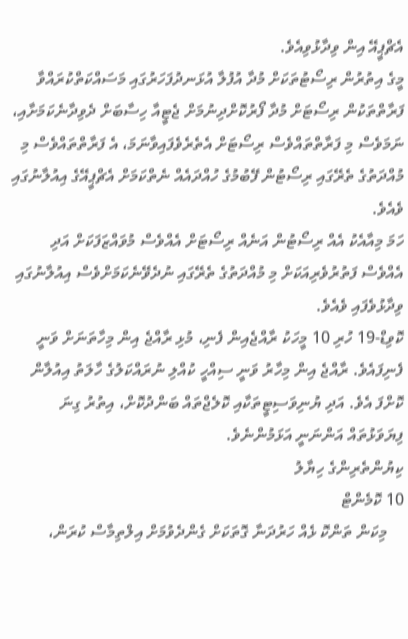އެޗްޕީއޭ އިން ވިދާޅުވިއެވެ.
މީގެ އިތުރުން ރިސޯޓުތަކަށް މުދާ އުފުލާ އުޅަނދުފަހަރުގައި މަސައްކަތްކުރައްވާ ފަރާތްތަކުން ރިސޯޓަށް މުދާ ފޯރުކޮށްދިނުމަށް ޖެޓީއާ ހިސާބަށް ދެވިދާނެކަމަށާއި، ނަމަވެސް މި ފަރާތްތައްވެސް ރިސޯޓަށް އެތެރެވެފައިވާނަމަ، އެ ފަރާތްތައްވެސް މި މުއްދަތުގެ ތެރޭގައި ރިސޯޓުން ފޭބުމުގެ ހުއްދައެއް ނެތްކަމަށް އެޗްޕީއޭގެ އިއުލާނުގައި ވެއެވެ.
ހަމަ މިއާއެކު އެއް ރިސޯޓުން އަނެއް ރިސޯޓަށް އެއްވެސް މުވައްޒަފަކަށް އަދި އެއްވެސް ފަތުރުވެރިއަކަށް މި މުއްދަތުގެ ތެރޭގައި ނުދެވޭނެކަމަށްވެސް އިއުލާނުގައި ވިދާޅުވެފައި ވެއެވެ.
ކޮވިޑް-19 ހުރި 10 މީހަކު ރާއްޖެއިން ފެނި، މުޅި ރާއްޖެ އިން މިހާތަނަށް ވަނީ ފެނިފައެވެ. ރާއްޖެ އިން މިހާރު ވަނީ ސިއްހީ ކުއްލި ނުރައްކަލުގެ ހާލަތު އިއުލާން ކޮށްފަ އެވެ. އަދި ޔުނިވަސިޓީތަކާއި ކޮލެޖްތައް ބަންދުކޮށް، އިތުރު ގިނަ ފިޔަވަޅުތައް އަންނަނީ އަޅަމުންނެވެ.
ކިޔުންތެރިންގެ ހިޔާލު
10 ކޮމެންޓް
    މިކަން ތަންކޮ ޅެއް ހަރުދަނާ ގޮތަކަށް ގެންދެވުމަށް އިލްތިމާސް ކުރަން،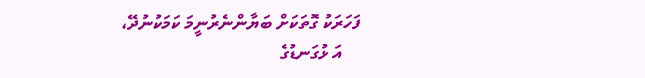ފަހަރަކު ގޮތަކަށް ބަޔާންނެރުނީމަ ކަމަކުނުދޭ،
    އަ ޅުގަނޑުގެ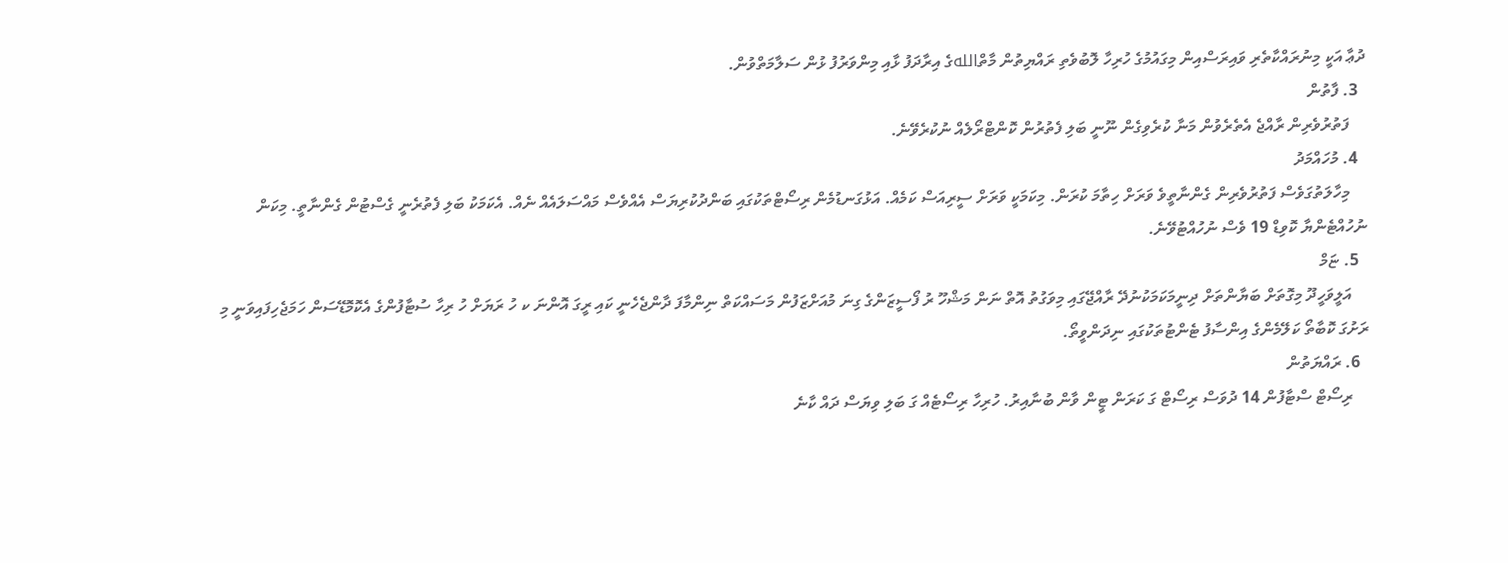ދުޢާ އަކީ މިނުރައްކާތެރި ވައިރަސްއިން މިގައުމުގެ ހުރިހާ ލޮބުވެތި ރައްޔިތުން މާތްاللهގެ އިރާދަފު ޅާއި މިންވަރުފު ޅުން ސަލާމަތްވުން.
  3. ފާތުން
    ފަތުރުވެރިން ރާއްޖެ އެތެރެވުން މަނާ ކުރެވިގެން ނޫނީ ބަލި ފެތުރުން ކޮންޓްރޯލެއް ނުކުރެވޭނެ.
  4. މުހައްމަދު
    މިހާލަތުގަވެސް ފަތުރުވެރިން ގެންނާތީވެ ވަރަށް ހިތާމަ ކުރަން. މިކަމަކީ ވަރަށް ސީރިއަސް ކަމެއް. އަޅުގަނޑުމެން ރިސޯޓްތަކުގައި ބަންދުކުރިޔަސް އެއްވެސް މައްސަލައެއް ނެއް. އެކަމަކު ބަލި ފެތުރެނީ ގެސްޓުން ގެންނާތީ. މިކަން ނުހުއްޓެންޔާ ކޮވިޑް 19 ވެސް ނުހުއްޓުވޭނެ.
  5. ޏަމް
    އަލީވަހީދޫ މިގޮތަށް ބަޔާންތަށް ދިނީމަކަމަކުނުދޭ ރާއްޖޭގައި މިވަގުތު އޮތް ނަން މަޝްހޫ ރު ފޯސީޒަންގެ ގިނަ މުއަށްޒަފުން މަސައްކަތް ނިންމާފަ ދާންޖެހެނީ ކައި ރީގަ އޮންނަ ކ ހު ރަޔަށް ހު ރިހާ ސުޓާފުންގެ އެކޮމޮޑޭސަން ހަމަޖެހިފައިވަނީ މި ރަށުގަ ކޮބާތޯ ކަލޭމެންގެ އިންސާފު ޓެންޓުތަކުގައި ނިދަންވީތޯ.
  6. ރައްޔަތުން
    ރިސޯޓް ސްޓާފުން 14 ދުވަސް ރިސޯޓް ގަ ކަރަން ޓީން ވާން ބުނާއިރު. ހުރިހާ ރިސޯޓެއް ގަ ބަލި ވިޔަސް ދައް ކާނެ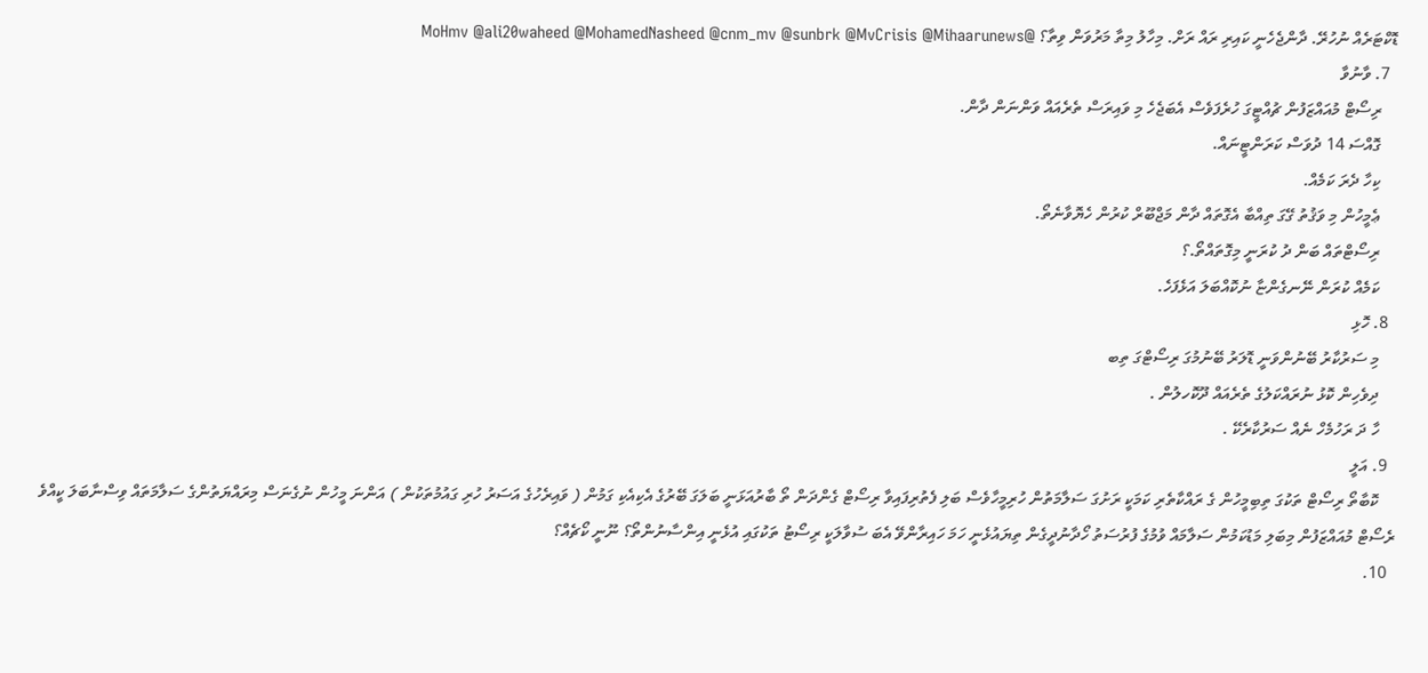ޑޮކްޓަރެއް ނުހުރޭ. ދާންޖެހެނީ ކައިރި ރައް ރަށް. މިހާލު މިތާ މަރުވަން ވިތާ؟ @MoHmv @ali20waheed @MohamedNasheed @cnm_mv @sunbrk @MvCrisis @Mihaarunews
  7. ވާނުވާ
    ރިސޯޓް މުއައްޒަފުން ޗުއްޓީގަ ހުރެފަވެސް އެބަޖެހެ މި ވައިރަސް ތެރެއައް ވަންނަން ދާން.
    ގޮއްސަ 14 ދުވަސް ކަރަންޓީނައް.
    ކިހާ ދެރަ ކަމެއް.
    ޢެމީހުން މި ވަޤުތު ގޭގަ ތިއްބާ އެގޮތައް ދާން މަޖްބޫރް ކުރުން ހެޔޮވާނެތޯ.
    ރިސޯޓްތައް ބަން ދު ކުރަނީ މިގޮތައްތޯ.؟
    ކަމެއް ކުރަން ނޭނގެންޏާ ނުކޮއްބަލަ އަޅެފަހެ.
  8. ހޮޅި
    މި ސަރުކާރު ބޭނުންވަނީ ޑޮލަރު ބޭނުމުގަ ރިސޯޓްގަ ތިބ
    ދިވެހިން ކޮޅު ނުރައްކަލުގެ ތެރެއައް ދޫކޮހލުން .
    ހާ ދަ ރަހުމެހް ނެއް ސަރުކާރެކޭ .
  9. އަލީ
    ކޮބާތޯ ރިސޯޓް ތަކުގަ ތިބިމީހުން ގެ ރައްކާތެރި ކަމަކީ ރަށުގަ ސަލާމަތުން ހުރިމީހާވެސް ބަލި ފެތުރިފައިވާ ރިސޯޓް ގެންދަން ތޯ ބާރުއަޅަނީ ބަލަގަ ބޭރުގެ އެކިއެކި ގަމުން ( ވައިރެހުގެ އަސަރު ހުރި ގައުމުތަކުން ) އަންނަ މީހުން ނުގެނަސް މިރައްޔަތުންގެ ސަލާމަތައް ވިސްނާބަލަ ކީއްވެ ރެސޯޓް މުއައްޒަފުން މިބަލި މަޑުކަމުން ސަލާމައް ވުމުގެ ފުރުސަތު ހޯދާނުދީގެން ތިޔައުޅެނީ ހަމަ ހައިރާންވޭ އެބަ ސުވާލަކީ ރިސޯޓު ތަކުގައި އުޅެނީ އިންސާނުންތޯ؟ ނޫނީ ކޯޗެއް؟
  10.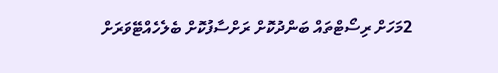2މަހަށް ރިސޯޓްތައް ބަންދުކޮށް ރަށްސާފުކޮށް ބެލެހެއްޓޭވަރަށް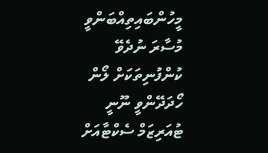މީހުންބައިތިއްބަންވީ މުސާރަ ނުދެވޭ ކުންފުނިތަކަށް ލޯން ހޯދަދޭންވީ ނޫނީ ޓުއަރިޒަމް ސެކްޓާއަށް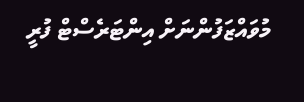މުވައްޒަފުންނަށް އިންޓަރެސްޓް ފުރީ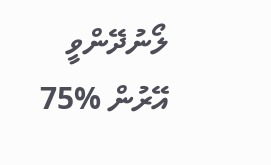ލޯނުދޭންވީ އޭރުން %75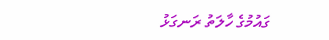ގައުމުގެ ހާލަތު ރަނގަޅު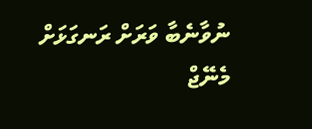ނުވާނެބާ ވަރަށް ރަނގަޅަށް މެނޭޖް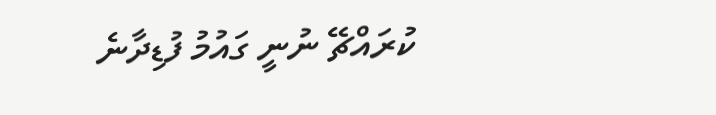ކުރައްޗޭ ނުނީ ގައުމު ފުޑިދާނެ